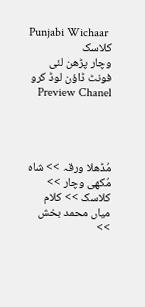Punjabi Wichaar
کلاسک
وچار پڑھن لئی فونٹ ڈاؤن لوڈ کرو Preview Chanel




مُڈھلا ورقہ >> شاہ مُکھی وچار >> کلاسک >> کلام میاں محمد بخش >>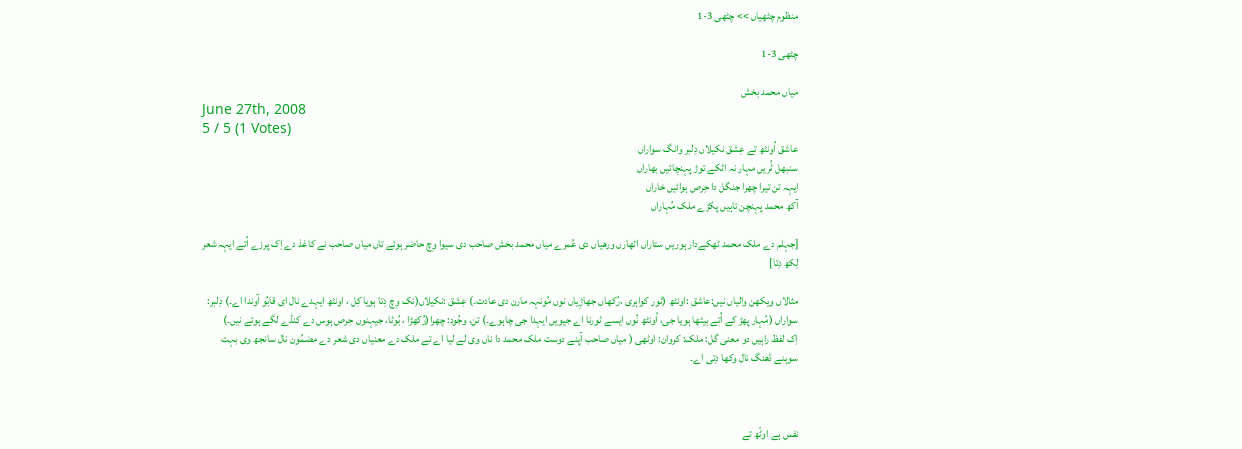منظوم چٹھیاں >> چٹھی 3-1

چٹھی 3-1

میاں محمد بخش
June 27th, 2008
5 / 5 (1 Votes)
عاشق اُونٹھ تے عِشق نکیلاں دِلبر وانگ سواراں
سنبھل ٹُریں مہار نہ اٹکے توڑ پہنچائیں بھاراں
ایہہ تن تیرا چھرا جنگل دا حِرص ہوائیں خاراں
آکھ محمد پہنچن تاہیں پکڑے ملک مُہاراں

[جہلم دے ملک محمد ٹھکےدار ہوریں ستاراں اٹھارں ورھیاں دی عُمرے میاں محمد بخش صاحب دی سیوا وِچ حاضر ہوئے تاں میاں صاحب نے کاغذ دے اِک پرزے اُتے ایہہ شعر لِکھ دِتا]

مثالاں ویکھن والیاں نیں:عاشق :اونٹھ (ٹور کواہری ،رُکھاں جھاڑِیاں نوں مُونہہ مارن دی عادت۔) عِشق :نکیلاں(نک وِچ دِتا ہویا کِل ، اونٹھ ایہدے نال ای قابُو آوندا اے۔) دِلبر: سواراں (مُہار پھڑ کے اُتے بیٹھا ہویا جی، اُونٹھ نُوں ایسے ٹورنا اے جیویں ایہدا جی چاہوے۔) تن، وجُود: چھرا(رُکھڑا ، بُوٹا، جیہنوں حِرص ہوس دے کنڈے لگے ہوئے نیں۔)
اِک لفظ راہیں دو معنی گل: ملک: کروان: اوٹھی ( میاں صاحب آپنے دوست ملک محمد دا ناں وی لے لیا اے تے ملک دے معنیاں دی شعر دے مضمُون نال سانجھ وی بہت سوہنے ڈھنگ نال وکھا دِتی اے۔



نفس ہے اوٹّھ تے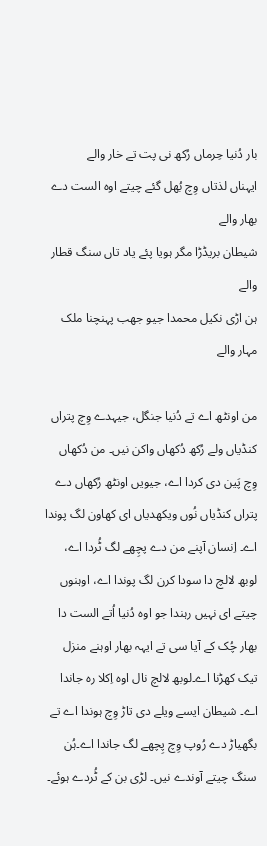بار دُنیا حِرماں رُکھ نی پت تے خار والے
ایہناں لذتاں وِچ بُھل گئے چیتے اوہ الست دے بھار والے
شیطان بریڈڑا مگر ہویا پئے یاد تاں سنگ قطار والے
ہن اڑی نکیل محمدا جیو جھب پہنچنا ملک مہار والے

من اونٹھ اے تے دُنیا جنگل، جیہدے وِچ پتراں کنڈیاں ولے رُکھ دُکھاں واکن نیں۔ من دُکھاں وِچ پَین دی کردا اے، جیویں اونٹھ رُکھاں دے پتراں کنڈیاں نُوں ویکھدیاں ای کھاون لگ پوندا اے۔ اِنسان آپنے من دے پچِھے لگ ٹُردا اے، لوبھ لالچ دا سودا کرن لگ پوندا اے، اوہنوں چیتے ای نہیں رہندا جو اوہ دُنیا اُتے الست دا بھار چُک کے آیا سی تے ایہہ بھار اوہنے منزل تیک کھڑنا اے۔لوبھ لالچ نال اوہ اِکلا رہ جاندا اے۔ شیطان ایسے ویلے دی تاڑ وِچ ہوندا اے تے بگھیاڑ دے رُوپ وِچ پِچھے لگ جاندا اے۔ہُن سنگ چیتے آوندے نیں۔ لڑی بن کے ٹُردے ہوئے۔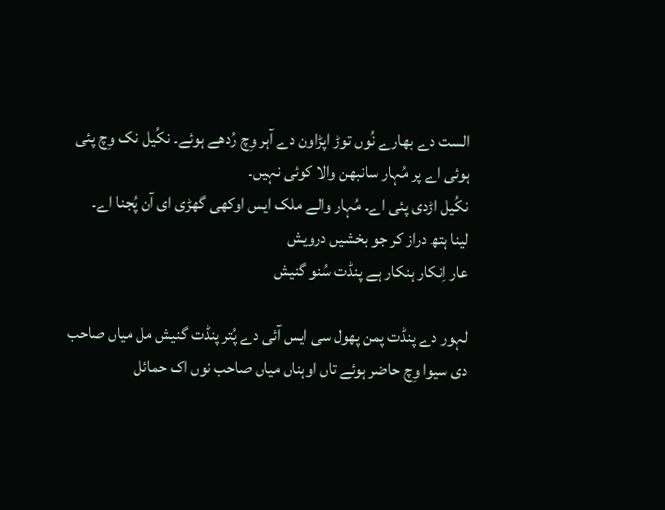الست دے بھارے نُوں توڑ اپڑاون دے آہر وِچ رُدھے ہوئے۔ نکُیل نک وِچ پئی ہوئی اے پر مُہار سانبھن والا کوئی نہیں۔
نکُیل اڑدی پئی اے۔ مُہار والے ملک ایس اوکھی گھڑی ای آن پُجنا اے۔
لینا ہتھ دراز کر جو بخشیں درویش
عار اِنکار ہنکار ہے پنڈت سُنو گنیش

لہور دے پنڈت پمن پھول سی ایس آئی دے پُتر پنڈت گنیش مل میاں صاحب دی سیوا وِچ حاضر ہوئے تاں اوہناں میاں صاحب نوں اک حمائل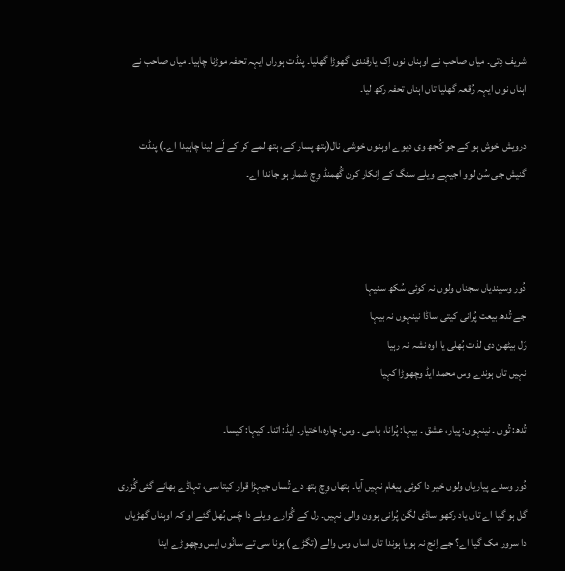شریف دِتی۔ میاں صاحب نے اوہناں نوں اِک یارقندی گھوڑا گھلیا۔ پنڈت ہوراں ایہہ تحفہ موڑنا چاہیا۔ میاں صاحب نے اہناں نوں ایہہ رُقعہ گھلیا تاں اہناں تحفہ رکھ لیا۔

درویش خوش ہو کے جو کُجھ وی دیوے اوہنوں خوشی نال(ہتھ پسار کے، ہتھ لمے کر کے لَے لینا چاہیدا اے۔) پنڈت گنیش جی سُن لوو اجیہے ویلے سنگ کے اِنکار کرن گُھمنڈ وِچ شمار ہو جاندا اے۔



دُور وسیندیاں سجناں ولوں نہ کوئی سُکھ سنیہا
جے تُدھ بیعت پُرانی کیتی ساڈا نینہوں نہ بیہا
رَل بیٹھن دی لذت بُھلی یا اوہ نشہ نہ رہیا
نہیں تاں ہوندے وس محمد ایڈ وچھوڑا کہیا

تُدھ: تُوں ۔ نینہوں: پیار، عشق ۔ بیہا: پُرانا، باسی ۔ وس: چارہ،اختیار۔ ایڈ: اتنا۔ کیہا: کیسا۔

دُور وسدے پیاریاں ولوں خیر دا کوئی پیغام نہیں آیا۔ ہتھاں وِچ ہتھ دے تُساں جیہڑا قرار کیتا سی، تہاڈے بھانے گئی گُزری گل ہو گیا اے تاں یاد رکھو ساڈی لگن پُرانی ہوون والی نہیں۔ رل کے گُزارے ویلے دا چَس بُھل گئے او کہ اوہناں گھڑیاں دا سرور مک گیا اے؟ جے اِنج نہ ہویا ہوندا تاں اساں وس والے (تگڑے ) ہونا سی تے سانُوں ایس وچھوڑے اینا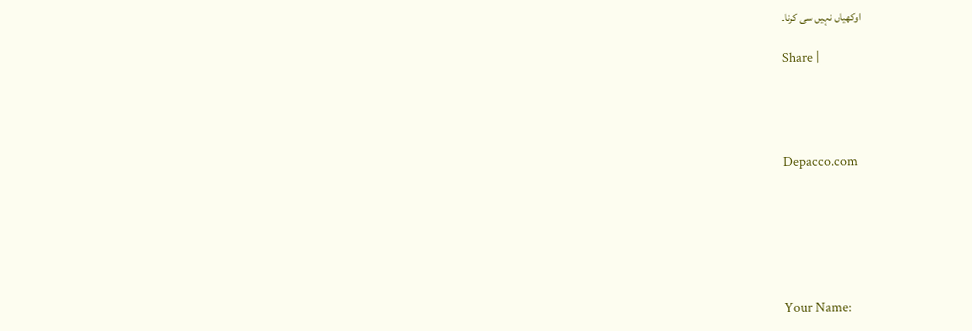اوکھیاں نہیں سی کرنا۔

Share |




Depacco.com






Your Name: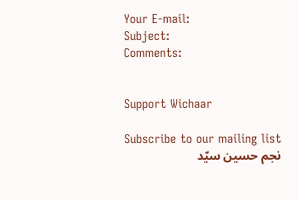Your E-mail:
Subject:
Comments:


Support Wichaar

Subscribe to our mailing list
نجم حسین سیّد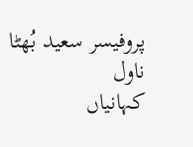پروفیسر سعید بُھٹا
ناول
کہانیاں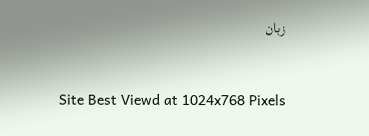زبان



Site Best Viewd at 1024x768 Pixels